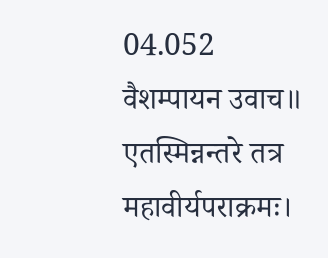04.052
वैशम्पायन उवाच॥
एतस्मिन्नन्तरे तत्र महावीर्यपराक्रमः।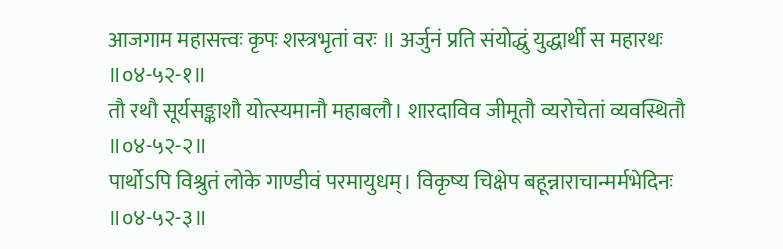आजगाम महासत्त्वः कृपः शस्त्रभृतां वरः ॥ अर्जुनं प्रति संयोद्धुं युद्धार्थी स महारथः ॥०४-५२-१॥
तौ रथौ सूर्यसङ्काशौ योत्स्यमानौ महाबलौ। शारदाविव जीमूतौ व्यरोचेतां व्यवस्थितौ ॥०४-५२-२॥
पार्थोऽपि विश्रुतं लोके गाण्डीवं परमायुधम्। विकृष्य चिक्षेप बहून्नाराचान्मर्मभेदिनः ॥०४-५२-३॥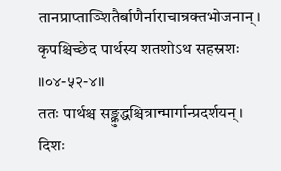तानप्राप्ताञ्शितैर्बाणैर्नाराचान्रक्तभोजनान्। कृपश्चिच्छेद पार्थस्य शतशोऽथ सहस्रशः ॥०४-५२-४॥
ततः पार्थश्च सङ्क्रुद्धश्चित्रान्मार्गान्प्रदर्शयन्। दिशः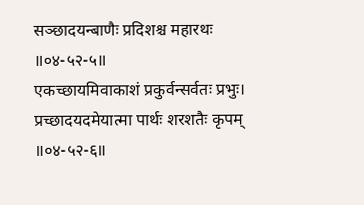सञ्छादयन्बाणैः प्रदिशश्च महारथः ॥०४-५२-५॥
एकच्छायमिवाकाशं प्रकुर्वन्सर्वतः प्रभुः। प्रच्छादयदमेयात्मा पार्थः शरशतैः कृपम् ॥०४-५२-६॥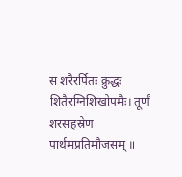स शरैरर्पितः क्रुद्धः शितैरग्निशिखोपमैः। तूर्णं शरसहस्रेण पार्थमप्रतिमौजसम् ॥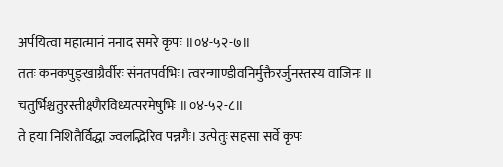अर्पयित्वा महात्मानं ननाद समरे कृपः ॥०४-५२-७॥
ततः कनकपुङ्खाग्रैर्वीरः संनतपर्वभिः। त्वरन्गाण्डीवनिर्मुक्तैरर्जुनस्तस्य वाजिनः ॥ चतुर्भिश्चतुरस्तीक्ष्णैरविध्यत्परमेषुभिः ॥०४-५२-८॥
ते हया निशितैर्विद्धा ज्वलद्भिरिव पन्नगैः। उत्पेतुः सहसा सर्वे कृपः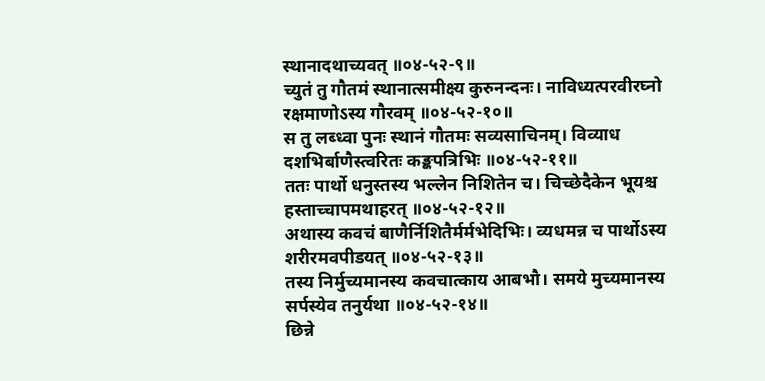स्थानादथाच्यवत् ॥०४-५२-९॥
च्युतं तु गौतमं स्थानात्समीक्ष्य कुरुनन्दनः। नाविध्यत्परवीरघ्नो रक्षमाणोऽस्य गौरवम् ॥०४-५२-१०॥
स तु लब्ध्वा पुनः स्थानं गौतमः सव्यसाचिनम्। विव्याध दशभिर्बाणैस्त्वरितः कङ्कपत्रिभिः ॥०४-५२-११॥
ततः पार्थो धनुस्तस्य भल्लेन निशितेन च। चिच्छेदैकेन भूयश्च हस्ताच्चापमथाहरत् ॥०४-५२-१२॥
अथास्य कवचं बाणैर्निशितैर्मर्मभेदिभिः। व्यधमन्न च पार्थोऽस्य शरीरमवपीडयत् ॥०४-५२-१३॥
तस्य निर्मुच्यमानस्य कवचात्काय आबभौ। समये मुच्यमानस्य सर्पस्येव तनुर्यथा ॥०४-५२-१४॥
छिन्ने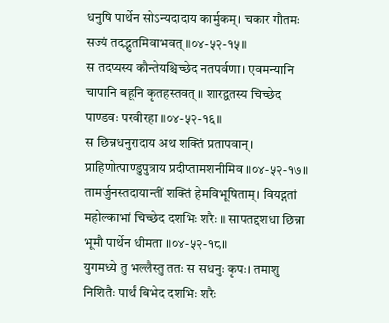धनुषि पार्थेन सोऽन्यदादाय कार्मुकम्। चकार गौतमः सज्यं तदद्भुतमिवाभवत् ॥०४-५२-१५॥
स तदप्यस्य कौन्तेयश्चिच्छेद नतपर्वणा। एवमन्यानि चापानि बहूनि कृतहस्तवत् ॥ शारद्वतस्य चिच्छेद पाण्डवः परवीरहा ॥०४-५२-१६॥
स छिन्नधनुरादाय अथ शक्तिं प्रतापवान्। प्राहिणोत्पाण्डुपुत्राय प्रदीप्तामशनीमिव ॥०४-५२-१७॥
तामर्जुनस्तदायान्तीं शक्तिं हेमविभूषिताम्। वियद्गतां महोल्काभां चिच्छेद दशभिः शरैः ॥ सापतद्दशधा छिन्ना भूमौ पार्थेन धीमता ॥०४-५२-१८॥
युगमध्ये तु भल्लैस्तु ततः स सधनुः कृपः। तमाशु निशितैः पार्थं बिभेद दशभिः शरैः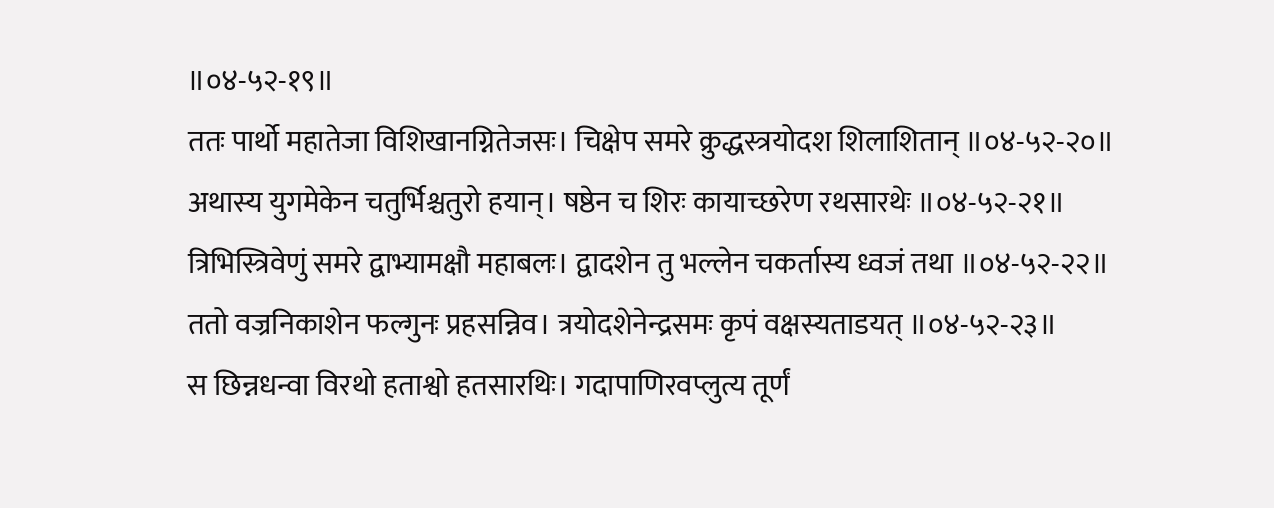॥०४-५२-१९॥
ततः पार्थो महातेजा विशिखानग्नितेजसः। चिक्षेप समरे क्रुद्धस्त्रयोदश शिलाशितान् ॥०४-५२-२०॥
अथास्य युगमेकेन चतुर्भिश्चतुरो हयान्। षष्ठेन च शिरः कायाच्छरेण रथसारथेः ॥०४-५२-२१॥
त्रिभिस्त्रिवेणुं समरे द्वाभ्यामक्षौ महाबलः। द्वादशेन तु भल्लेन चकर्तास्य ध्वजं तथा ॥०४-५२-२२॥
ततो वज्रनिकाशेन फल्गुनः प्रहसन्निव। त्रयोदशेनेन्द्रसमः कृपं वक्षस्यताडयत् ॥०४-५२-२३॥
स छिन्नधन्वा विरथो हताश्वो हतसारथिः। गदापाणिरवप्लुत्य तूर्णं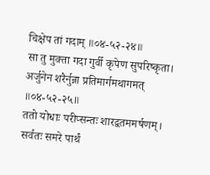चिक्षेप तां गदाम् ॥०४-५२-२४॥
सा तु मुक्ता गदा गुर्वी कृपेण सुपरिष्कृता। अर्जुनेन शरैर्नुन्ना प्रतिमार्गमथागमत् ॥०४-५२-२५॥
ततो योधाः परीप्सन्तः शारद्वतममर्षणम्। सर्वतः समरे पार्थं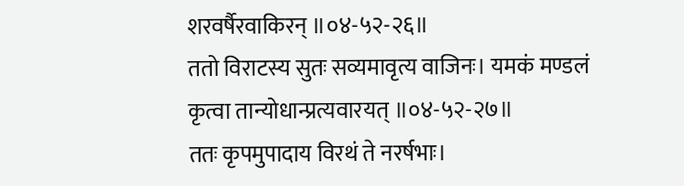शरवर्षैरवाकिरन् ॥०४-५२-२६॥
ततो विराटस्य सुतः सव्यमावृत्य वाजिनः। यमकं मण्डलं कृत्वा तान्योधान्प्रत्यवारयत् ॥०४-५२-२७॥
ततः कृपमुपादाय विरथं ते नरर्षभाः।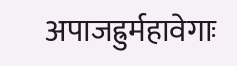अपाजह्रुर्महावेगाः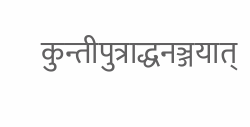कुन्तीपुत्राद्धनञ्जयात्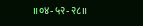॥०४-५२-२८॥